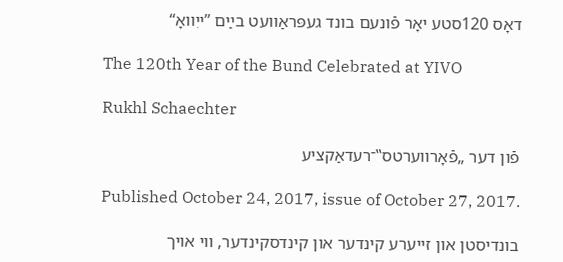דאָס 120סטע יאָר פֿונעם בונד געפּראַוועט בײַם ”ייִוואָ“

The 120th Year of the Bund Celebrated at YIVO

Rukhl Schaechter

פֿון דער „פֿאָרווערטס‟־רעדאַקציע

Published October 24, 2017, issue of October 27, 2017.

בונדיסטן און זייערע קינדער און קינדסקינדער, ווי אויך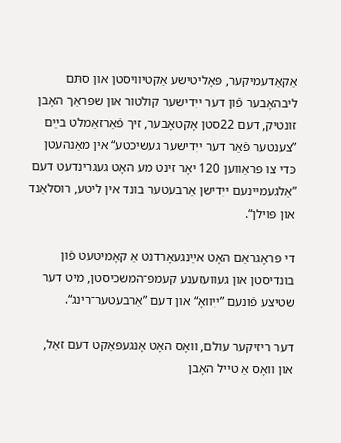אַקאַדעמיקער, פּאָליטישע אַקטיוויסטן און סתּם ליבהאָבער פֿון דער ייִדישער קולטור און שפּראַך האָבן זונטיק, דעם 22סטן אָקטאָבער, זיך פֿאַרזאַמלט בײַם ”צענטער פֿאַר דער ייִדישער געשיכטע“ אין מאַנהעטן כּדי צו פּראַווען 120 יאָר זינט מע האָט געגרינדעט דעם ”אַלגעמיינעם ייִדישן אַרבעטער בונד אין ליטע, רוסלאַנד און פּוילן“.

די פּראָגראַם האָט אײַנגעאָרדנט אַ קאָמיטעט פֿון בונדיסטן און געוועזענע קעמפּ־המשכיסטן, מיט דער שטיצע פֿונעם ”ייִוואָ“ און דעם ”אַרבעטער־רינג“.

דער ריזיקער עולם, וואָס האָט אָנגעפּאַקט דעם זאַל, און וואָס אַ טייל האָבן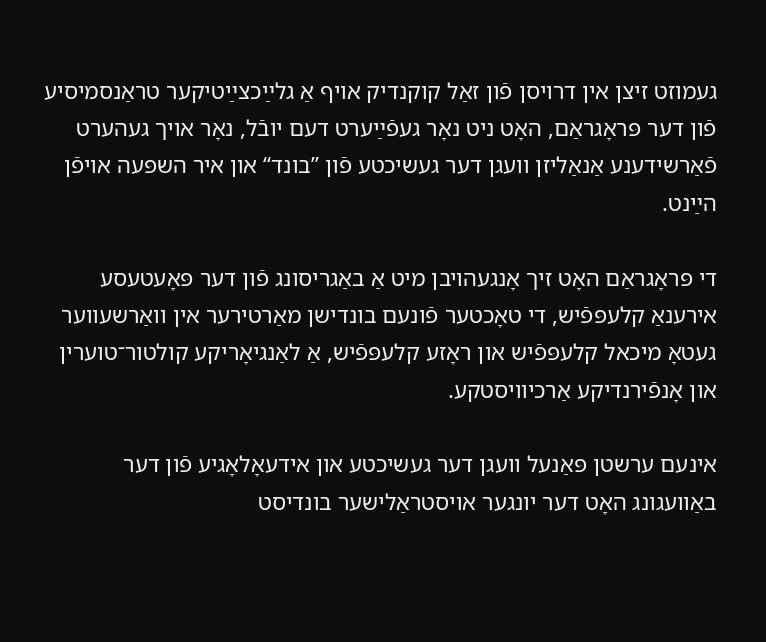געמוזט זיצן אין דרויסן פֿון זאַל קוקנדיק אויף אַ גלײַכצײַטיקער טראַנסמיסיע פֿון דער פּראָגראַם, האָט ניט נאָר געפֿײַערט דעם יובֿל, נאָר אויך געהערט פֿאַרשידענע אַנאַליזן וועגן דער געשיכטע פֿון ”בונד“ און איר השפּעה אויפֿן הײַנט.

די פּראָגראַם האָט זיך אָנגעהויבן מיט אַ באַגריסונג פֿון דער פּאָעטעסע אירענאַ קלעפּפֿיש, די טאָכטער פֿונעם בונדישן מאַרטירער אין וואַרשעווער געטאָ מיכאל קלעפּפֿיש און ראָזע קלעפּפֿיש, אַ לאַנגיאָריקע קולטור־טוערין און אָנפֿירנדיקע אַרכיוויסטקע.

אינעם ערשטן פּאַנעל וועגן דער געשיכטע און אידעאָלאָגיע פֿון דער באַוועגונג האָט דער יונגער אויסטראַלישער בונדיסט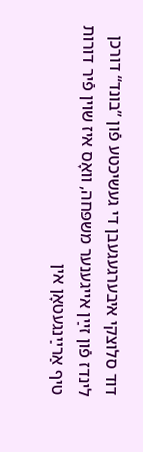דוד סלוצקי איבערגעגעבן די געשיכטע פֿון ”בונד“ דורכן לינדז פֿון זײַן אייגענער משפּחה, וואָס איז שוין פֿיר דורות טיף אַרײַנגעטאָן אין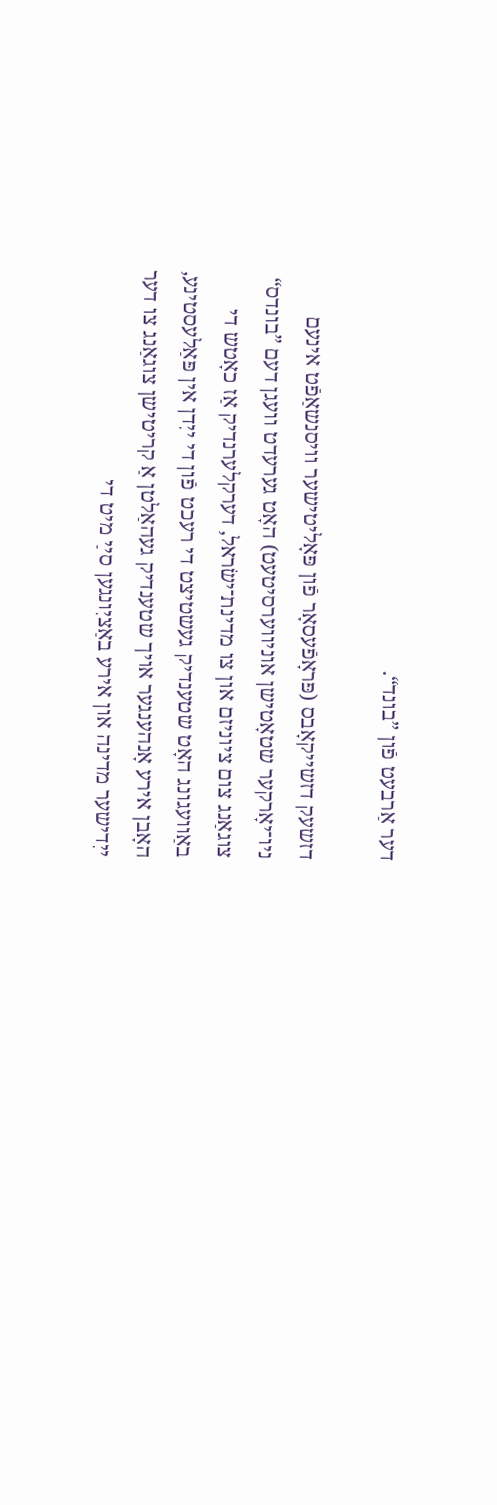דער אַרבעט פֿון ”בונד“.

דזשעק דזשייקאָבס (פּראָפֿעסאָר פֿון פּאָליטישער וויסנשאַפֿט אינעם ניו־יאָרקער שטאָטישן אוניווערסיטעט) האָט גערעדט וועגן דעם ”בונדס“ צוגאַנג צום ציוניזם און צו מדינת־ישׂראל, דערקלערנדיק אַז כאָטש די באַוועגונג האָט שטענדיק געשטיצט די רעכט פֿון די ייִדן אין פּאַלעסטינע, האָבן אירע אָנהענגער אויך שטענדיק געהאַלטן אַ קריטישן צוגאַנג צו דער ייִדישער מדינה און אירע באַציִונגען סײַ מיט די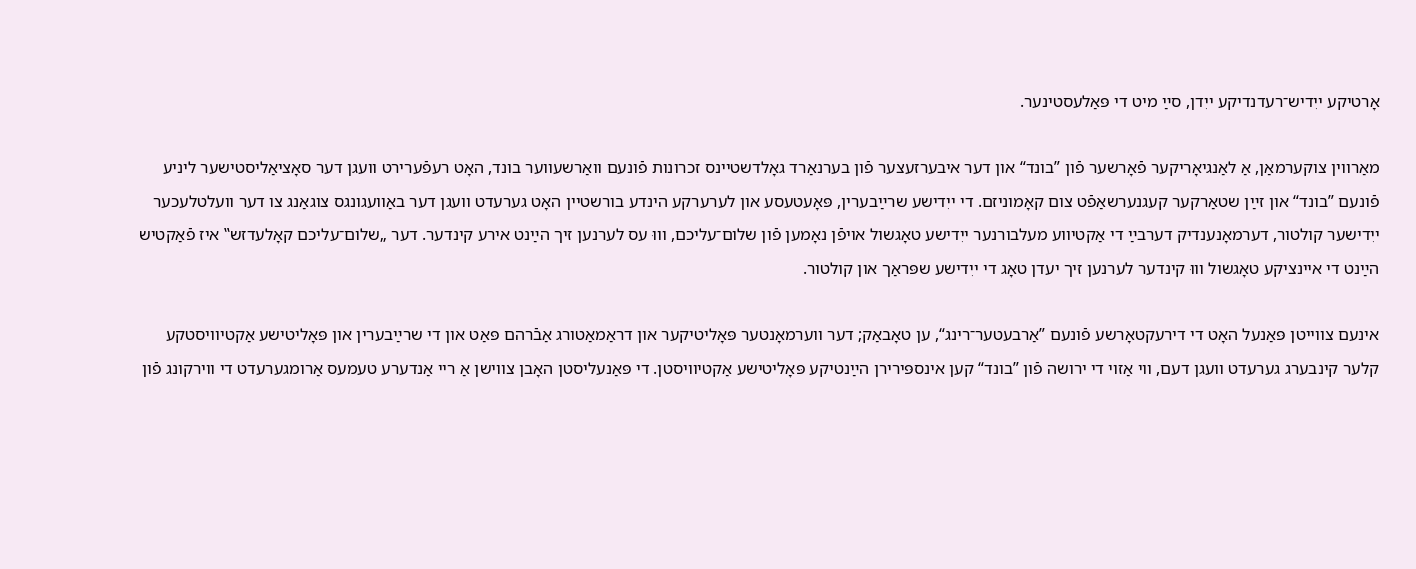אָרטיקע ייִדיש־רעדנדיקע ייִדן, סײַ מיט די פּאַלעסטינער.

מאַרווין צוקערמאַן, אַ לאַנגיאָריקער פֿאָרשער פֿון ”בונד“ און דער איבערזעצער פֿון בערנאַרד גאָלדשטיינס זכרונות פֿונעם וואַרשעווער בונד, האָט רעפֿערירט וועגן דער סאָציאַליסטישער ליניע פֿונעם ”בונד“ און זײַן שטאַרקער קעגנערשאַפֿט צום קאָמוניזם. די ייִדישע שרײַבערין, פּאָעטעסע און לערערקע הינדע בורשטיין האָט גערעדט וועגן דער באַוועגונגס צוגאַנג צו דער וועלטלעכער ייִדישער קולטור, דערמאָנענדיק דערבײַ די אַקטיווע מעלבורנער ייִדישע טאָגשול אויפֿן נאָמען פֿון שלום־עליכם, וווּ עס לערנען זיך הײַנט אירע קינדער. דער „שלום־עליכם קאָלעדזש‟ איז פֿאַקטיש הײַנט די איינציקע טאָגשול וווּ קינדער לערנען זיך יעדן טאָג די ייִדישע שפּראַך און קולטור.

אינעם צווייטן פּאַנעל האָט די דירעקטאָרשע פֿונעם ”אַרבעטער־רינג“, ען טאָבאַק; דער ווערמאָנטער פּאָליטיקער און דראַמאַטורג אַבֿרהם פּאַט און די שרײַבערין און פּאָליטישע אַקטיוויסטקע קלער קינבערג גערעדט וועגן דעם, ווי אַזוי די ירושה פֿון ”בונד“ קען אינספּירירן הײַנטיקע פּאָליטישע אַקטיוויסטן. די פּאַנעליסטן האָבן צווישן אַ ריי אַנדערע טעמעס אַרומגערעדט די ווירקונג פֿון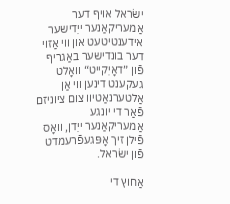ישׂראל אויף דער אַמעריקאַנער ייִדישער אידענטיטעט און ווי אַזוי דער בונדישער באַגריף פֿון ”דאָיִקייט“ וואָלט געקענט דינען ווי אַן אַלטערנאַטיוו צום ציוניזם פֿאַר די יונגע אַמעריקאַנער ייִדן, וואָס פֿילן זיך אָפּגעפֿרעמדט פֿון ישׂראל.

אַחוץ די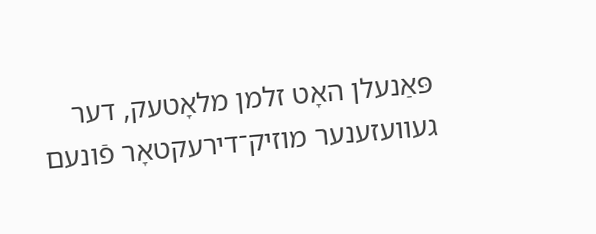פּאַנעלן האָט זלמן מלאָטעק, דער געוועזענער מוזיק־דירעקטאָר פֿונעם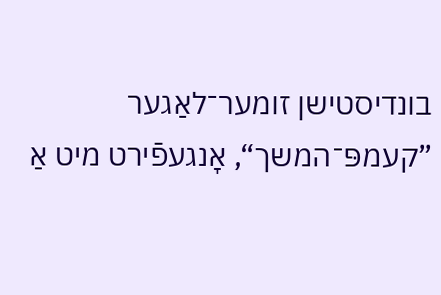בונדיסטישן זומער־לאַגער ”קעמפּ־המשך“, אָנגעפֿירט מיט אַ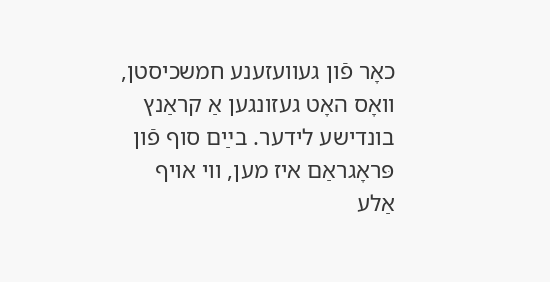כאָר פֿון געוועזענע חמשכיסטן, וואָס האָט געזונגען אַ קראַנץ בונדישע לידער. בײַם סוף פֿון פּראָגראַם איז מען, ווי אויף אַלע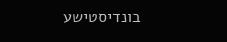בונדיסטישע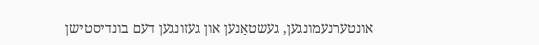אונטערנעמונגען, געשטאַנען און געזונגען דעם בונדיסטישן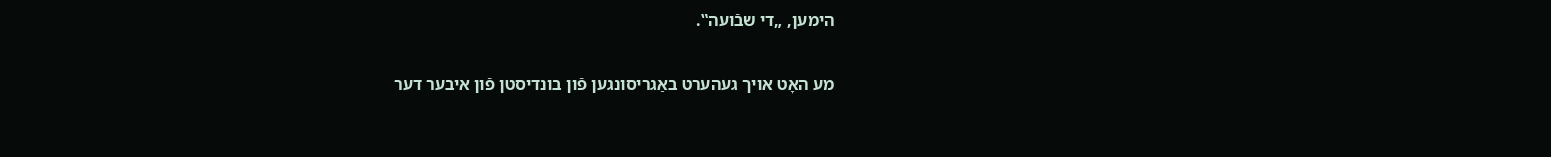הימען, „די שבֿועה‟.

מע האָט אויך געהערט באַגריסונגען פֿון בונדיסטן פֿון איבער דער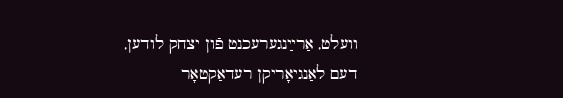וועלט, אַרײַנגערעכנט פֿון יצחק לודען, דעם לאַנגיאָריקן רעדאַקטאָר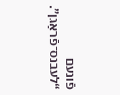פֿונעם “לעבנס־פֿראַגן”.